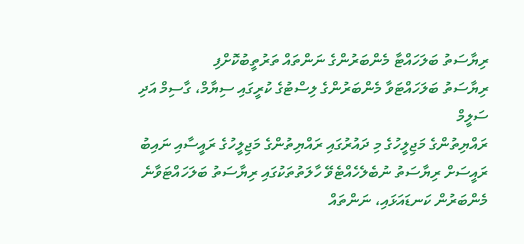ރިޔާސަތު ބަލަހައްޓާ މެންބަރުންގެ ނަންތައް ތަރުތީބުކޮށްފި
ރިޔާސަތު ބަލަހައްޓަވާ މެންބަރުންގެ ލިސްޓުގެ ކުރީގައި ސިޔާމް، ގާސިމް އަދި ސަލީމް
ރައްޔިތުންގެ މަޖިލީހުގެ މި ދައުރުގައި ރައްޔިތުންގެ މަޖިލީހުގެ ރައީސާއި ނައިބު ރައީސަށް ރިޔާސަތު ނުބެލެހެއްޓެވޭ ހާލަތުތަކުގައި ރިޔާސަތު ބަލަހައްޓަވާނެ މެންބަރުން ކަނޑައަޅައި، ނަންތައް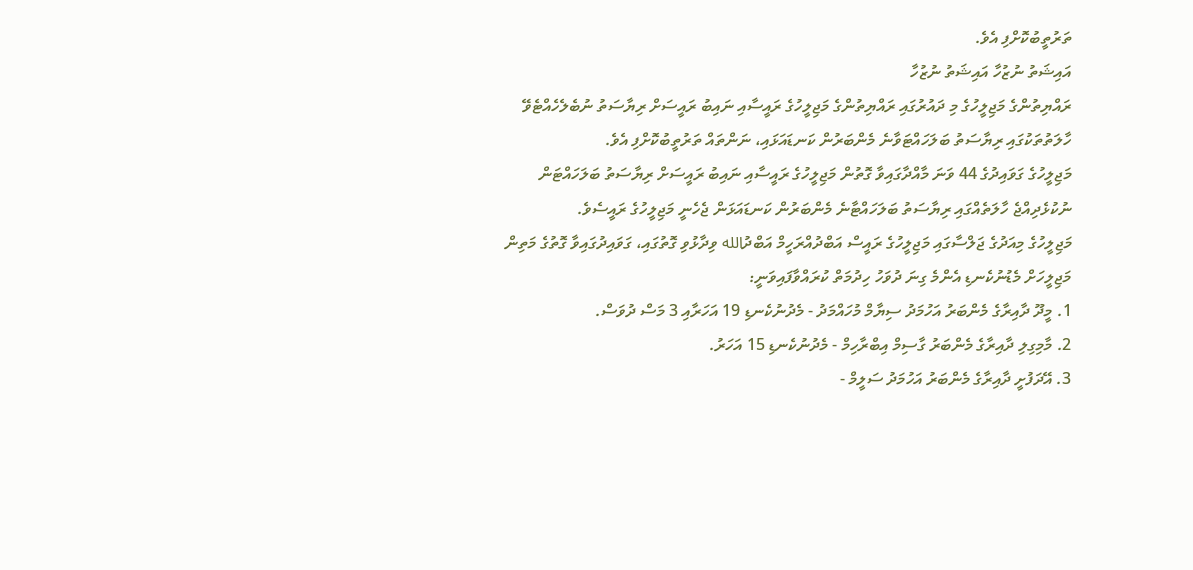ތަރުތީބުކޮށްފި އެވެ.
އައިޝަތު ނުޒުހާ އައިޝަތު ނުޒުހާ
ރައްޔިތުންގެ މަޖިލީހުގެ މި ދައުރުގައި ރައްޔިތުންގެ މަޖިލީހުގެ ރައީސާއި ނައިބު ރައީސަށް ރިޔާސަތު ނުބެލެހެއްޓެވޭ ހާލަތުތަކުގައި ރިޔާސަތު ބަލަހައްޓަވާނެ މެންބަރުން ކަނޑައަޅައި، ނަންތައް ތަރުތީބުކޮށްފި އެވެ.
މަޖިލީހުގެ ގަވައިދުގެ 44 ވަނަ މާއްދާގައިވާ ގޮތުން މަޖިލީހުގެ ރައީސާއި ނައިބު ރައީސަށް ރިޔާސަތު ބަލަހައްޓަން ނުކުޅެދިއްޖެ ހާލަތެއްގައި ރިޔާސަތު ބަލަހައްޓާނެ މެންބަރުން ކަނޑައަޅަން ޖެހެނީ މަޖިލީހުގެ ރައީސެވެ.
މަޖިލީހުގެ މިއަދުގެ ޖަލްސާގައި މަޖިލީހުގެ ރައީސް އަބްދުއްރަހީމް އަބްދުالله ވިދާޅުވި ގޮތުގައި، ގަވައިދުގައިވާ ގޮތުގެ މަތިން މަޖިލީހަށް މެޑުނުކެނޑި އެންމެ ގިނަ ދުވަހު ހިދުމަތް ކުރައްވާފައިވަނީ:
1. މީދޫ ދާއިރާގެ މެންބަރު އަހުމަދު ސިޔާމް މުހައްމަދު - މެދުނުކެނޑި 19 އަހަރާއި 3 މަސް ދުވަސް.
2. މާމިގިލި ދާއިރާގެ މެންބަރު ގާސިމް އިބްރާހިމް - މެދުނުކެނޑި 15 އަހަރު.
3. އޭދަފުށީ ދާއިރާގެ މެންބަރު އަހުމަދު ސަލީމް -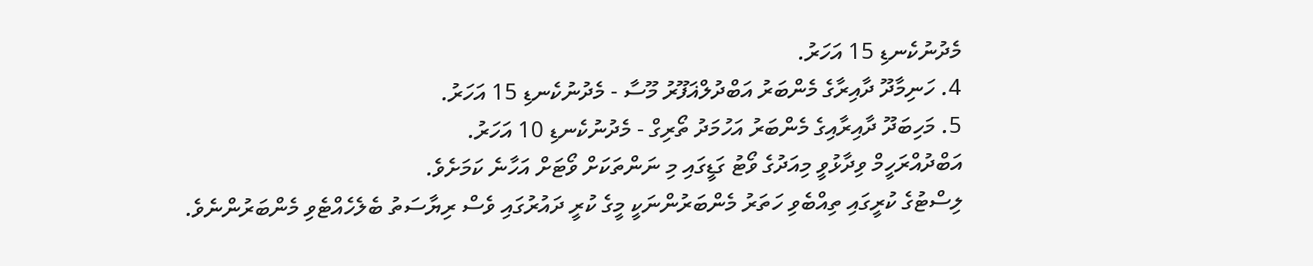މެދުނުކެނޑި 15 އަހަރު.
4. ހަނިމާދޫ ދާއިރާގެ މެންބަރު އަބްދުލްޣަފޫރު މޫސާ - މެދުނުކެނޑި 15 އަހަރު.
5. މަހިބަދޫ ދާއިރާއިގެ މެންބަރު އަހުމަދު ތޯރިގް - މެދުނުކެނޑި 10 އަހަރު.
އަބްދުއްރަހީމް ވިދާޅުވީ މިއަދުގެ ވޯޓު ގަޑީގައި މި ނަންތަކަށް ވޯޓަށް އަހާނެ ކަމަށެވެ.
ލިސްޓުގެ ކުރީގައި ތިއްބެވި ހަތަރު މެންބަރުންނަކީ މީގެ ކުރީ ދައުރުގައި ވެސް ރިޔާސަތު ބެލެހެއްޓެވި މެންބަރުންނެވެ.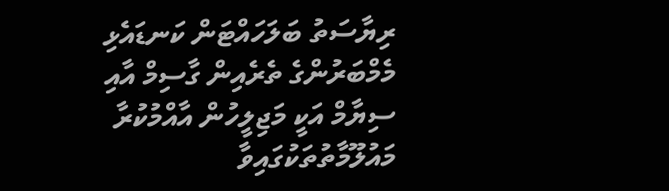ރިޔާސަތު ބަލަހައްޓަން ކަނޑައެޅި މެމްބަރުންގެ ތެރެއިން ގާސިމް އާއި ސިޔާމް އަކީ މަޖިލީހުން އާއްމުކުރާ މައުލޫމާތުތަކުގައިވާ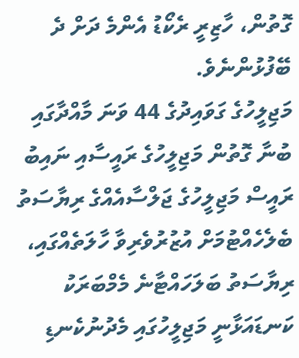ގޮތުން، ހާޒިރީ ރެކޯޑު އެންމެ ދަށް ދެ ބޭފުޅުންނެވެ.
މަޖިލީހުގެ ގަވައިދުގެ 44 ވަނަ މާއްދާގައި ބުނާ ގޮތުން މަޖިލީހުގެ ރައީސާއި ނައިބު ރައީސް މަޖިލީހުގެ ޖަލްސާއެއްގެ ރިޔާސަތު ބެލެހެއްޓުމަށް އުޒުރުވެރިވާ ހާލަތެއްގައި، ރިޔާސަތު ބަލަހައްޓާނެ މެމްބަރަކު ކަނޑައަޅާނީ މަޖިލީހުގައި މެދުނުކެނޑި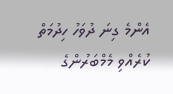އެންމެ ގިނަ ދުވަހު ހިދުމަތް ކުރެއްވި މެމްބަރުންގެ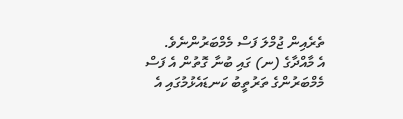ތެރެއިން ޖުމްލަ ފަސް މެމްބަރުންނެވެ.
އެ މާއްދާގެ (ނ) ގައި ބުނާ ގޮތުން އެ ފަސް މެމްބަރުންގެ ތަރުތީބު ކަނޑައެޅުމުގައި އެ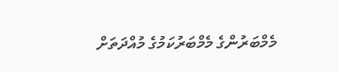މެމްބަރުންގެ މެމްބަރުކަމުގެ މުއްދަތަށް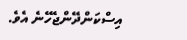އިސްކަންދޭންޖެހޭނެ އެވެ.